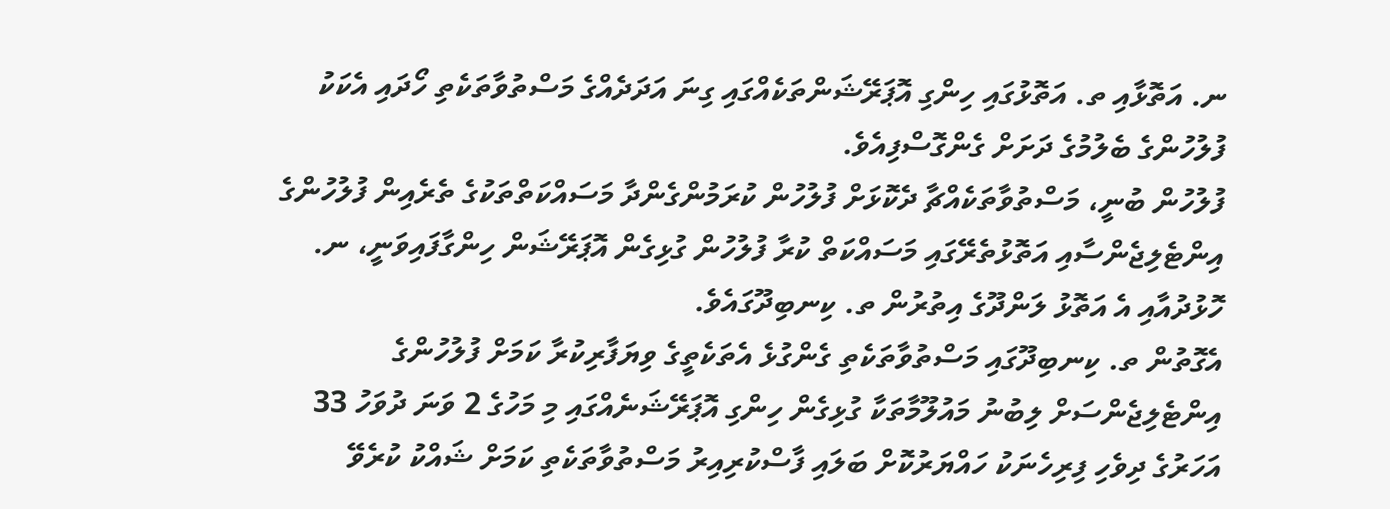ނ. އަތޮޅާއި ތ. އަތޮޅުގައި ހިންގި އޮޕަރޭޝަންތަކެއްގައި ގިނަ އަދަދެއްގެ މަސްތުވާތަކެތި ހޯދައި އެކަކު ފުލުހުންގެ ބެލުމުގެ ދަށަށް ގެންގޮސްފިއެވެ.
ފުލުހުން ބުނީ، މަސްތުވާތަކެއްޗާ ދެކޮޅަށް ފުލުހުން ކުރަމުންގެންދާ މަސައްކަތްތަކުގެ ތެރެއިން ފުލުހުންގެ އިންޓެލިޖެންސާއި އަތޮޅުތެރޭގައި މަސައްކަތް ކުރާ ފުލުހުން ގުޅިގެން އޮޕަރޭޝަން ހިންގާފައިވަނީ، ނ. ހޮޅުދުއާއި އެ އަތޮޅު ލަންދޫގެ އިތުރުން ތ. ކިނބިދޫގައެވެ.
އެގޮތުން ތ. ކިނބިދޫގައި މަސްތުވާތަކެތި ގެންގުޅެ އެތަކެތީގެ ވިޔަފާރިކުރާ ކަމަށް ފުލުހުންގެ އިންޓެލިޖެންސަށް ލިބުނު މައުލޫމާތަކާ ގުޅިގެން ހިންގި އޮޕަރޭޝަނެއްގައި މި މަހުގެ 2 ވަނަ ދުވަހު 33 އަހަރުގެ ދިވެހި ފިރިހެނަކު ހައްޔަރުކޮށް ބަލައި ފާސްކުރިއިރު މަސްތުވާތަކެތި ކަމަށް ޝައްކު ކުރެވޭ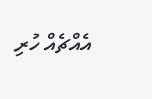އެއްޗެއް ހުރި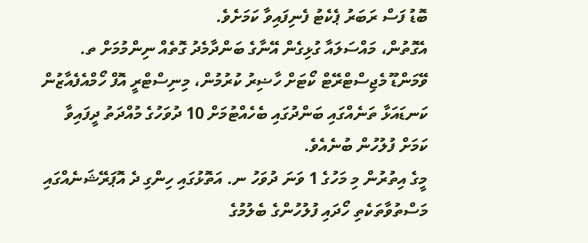ބޮޑު ފަސް ރަބަރު ޕެކެޓު ފެނިފައިވާ ކަމަށެވެ.
އެގޮތުން، މައްސަލައާ ގުޅިގެން އޭނާގެ ބަންދާމެދު ގޮތެއް ނިންމުމަށް ތ. ވޭމަންޑޫ މެޖިސްޓްރޭޓް ކޯޓަށް ހާޟިރު ކުރުމުން، މިނިސްޓްރީ އޮފް ހޯމްއެފެއާޒުން ކަނޑައަޅާ ތަނެއްގައި ބަންދުގައި ބެހެއްޓުމަށް 10 ދުވަހުގެ މުއްދަތު ދީފައިވާ ކަމަށް ފުލުހުން ބުނެއެވެ.
މީގެ އިތުރުން މި މަހުގެ 1 ވަނަ ދުވަހު ނ. އަތޮޅުގައި ހިންގި ދެ އޮޕަރޭޝަނެއްގައި މަސްތުވާތަކެތި ހޯދައި ފުލުހުންގެ ބެލުމުގެ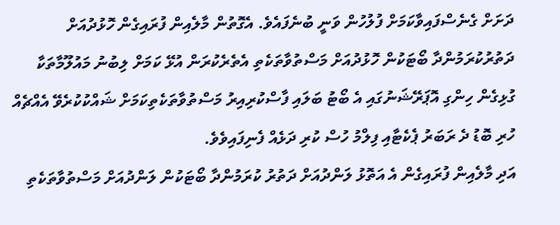ދަށަށް ގެނެސްފައިވާކަމަށް ފުލުހުން ވަނީ ބުނެފައެވެ. އެގޮތުން މާލެއިން ފުރައިގެން ހޮޅުދުއަށް ދަތުރުކުރަމުންދާ ބޯޓަކުން ހޮޅުދުއަށް މަސްތުވާތަކެތި އެތެރެކުރަން އުޅޭ ކަމަށް ލިބުނު މައުލޫމާތަކާ ގުޅިގެން ހިންގި އޮޕަރޭޝަނުގައި އެ ބޯޓު ބަލައި ފާސްކުރިއިރު މަސްތުވާތަކެތިކަމަށް ޝައްކުކުރެވޭ އެއްޗެއް ހުރި ބޮޑު ދެ ރަބަރު ޕެކެޓާއި ފިލްމު ހުސް ކުރި ދަޅެއް ފެނިފައިވެވެ.
އަދި މާލެއިން ފުރައިގެން އެ އަތޮޅު ލަންދުއަށް ދަތުރު ކުރަމުންދާ ބޯޓަކުން ލަންދުއަށް މަސްތުވާތަކެތި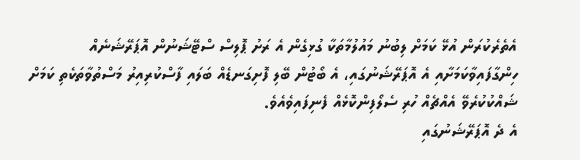އެތެރެކުރަން އުޅޭ ކަމަށް ލިބުނު މައުލުމާތަކާ ގުޅިގެން އެ ރަށު ޕޮލިސް ސްޓޭޝަނުން އޮޕަރޭޝަނެއް ހިންގާފައިވާކަމަށާއި އެ އޮޕަރޭޝަނުގައި، އެ ބޯޓުން ބޭލި ފޮށިގަނޑެއް ބަލައި ފާސްކުރިއިރު މަސްތުވާތަކެތި ކަމަށް ޝައްކުކުރެވޭ އެއްޗެއް ހުރި ސެލޯފިންކޮޅެއް ފެނިފައިވެއެވެ.
އެ ދެ އޮޕަރޭޝަނުގައި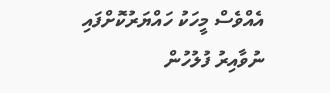އެއްވެސް މީހަކު ހައްޔަރުކޮށްފައި ނުވާއިރު ފުލުހުން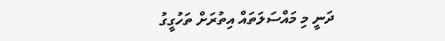ދަނީ މި މައްސަލަތައް އިތުރަށް ތަހުގީގު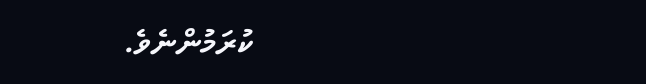ކުރަމުންނެވެ.